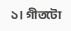১। গীতটো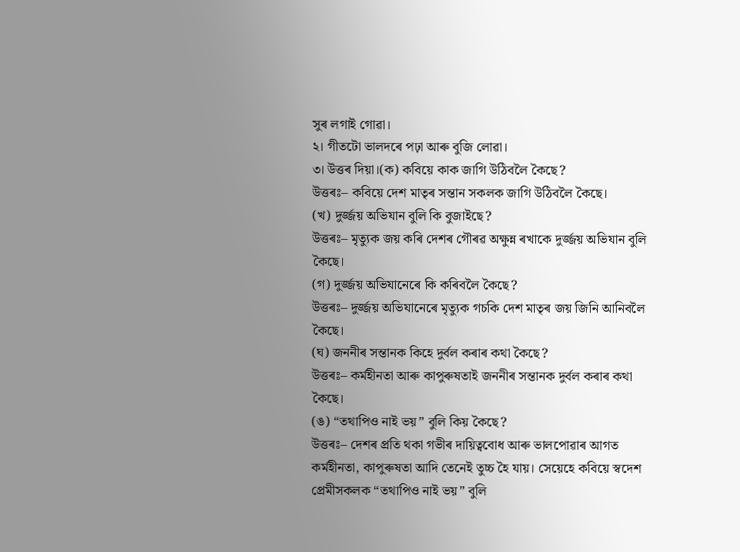সুৰ লগাই গোৱা।
২। গীতটো ভালদৰে পঢ়া আৰু বুজি লোৱা।
৩। উত্তৰ দিয়া।(ক) কবিয়ে কাক জাগি উঠিবলৈ কৈছে?
উত্তৰঃ– কবিয়ে দেশ মাতৃৰ সন্তান সকলক জাগি উঠিবলৈ কৈছে।
(খ) দুৰ্জ্জয় অভিযান বুলি কি বুজাইছে?
উত্তৰঃ– মৃত্যুক জয় কৰি দেশৰ গৌৰৱ অক্ষুন্ন ৰখাকে দুৰ্জ্জয় অভিযান বুলি কৈছে।
(গ) দুৰ্জ্জয় অভিযানেৰে কি কৰিবলৈ কৈছে?
উত্তৰঃ– দুৰ্জ্জয় অভিযানেৰে মৃত্যুক গচকি দেশ মাতৃৰ জয় জিনি আনিবলৈ কৈছে।
(ঘ) জননীৰ সন্তানক কিহে দুৰ্বল কৰাৰ কথা কৈছে?
উত্তৰঃ– কৰ্মহীনতা আৰু কাপুৰুষতাই জননীৰ সন্তানক দুৰ্বল কৰাৰ কথা কৈছে।
(ঙ) “তথাপিও নাই ভয়” বুলি কিয় কৈছে?
উত্তৰঃ– দেশৰ প্ৰতি থকা গভীৰ দায়িত্ববোধ আৰু ভালপোৱাৰ আগত কৰ্মহীনতা, কাপুৰুষতা আদি তেনেই তুচ্চ হৈ যায়। সেয়েহে কবিয়ে স্বদেশ প্ৰেমীসকলক “তথাপিও নাই ভয়” বুলি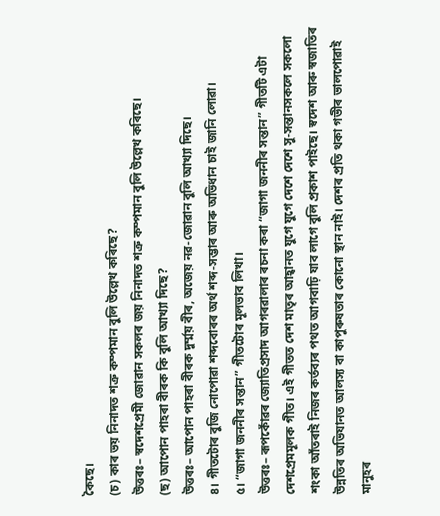কৈছে।
(চ) কাৰ ভয় নিনাদত শত্ৰু কম্পমান বুলি উল্লেখ কৰিছে?
উত্তৰঃ– স্বদেশপ্ৰেমী জোৱান সকলৰ জয় নিনাদত শত্ৰু কম্পমান বুলি উল্লেখ কৰিছে।
(ছ) আপোন পাহৰা বীৰক কি বুলি আখ্যা দিছে?
উত্তৰঃ– আপোন পাহৰা বীৰক দুৰ্ম্ময় বীৰ, অজেয় নৱ-জোৱান বুলি আখ্যা দিছে।
৪। গীতটোৰ বুজি নোপোৱা শব্দবোৰৰ অৰ্থ শব্দ-সম্ভাৰ আৰু অভিধান চাই জানি লোৱা।
৫। “জাগা জননীৰ সন্তান” গীতটোৰ মূলভাব লিখা।
উত্তৰঃ– ৰূপকোঁৱৰ জ্যোতিপ্ৰসাদ আগৰৱালাৰ ৰচনা কৰা “জাগা জননীৰ সন্তান” গীতটি এটা দেশপ্ৰেমমূলক গীত। এই গীতত দেশ মাতৃৰ আহ্বানত যুগে যুগে দেশে দেশে সু-সন্তানসকলে সকলো শংকা আঁতৰাই নিজৰ কৰ্তব্যৰ পথত আগবাঢ়ি যাব লাগে বুলি প্ৰকাশ পাইছে। স্বদেশ আৰু স্বজাতিৰ উন্নতিৰ অভিযানত আলস্য বা কাপুৰুষতাৰ কোনো স্থান নাই। দেশৰ প্ৰতি থকা গভীৰ ভালপোৱাই মানুহৰ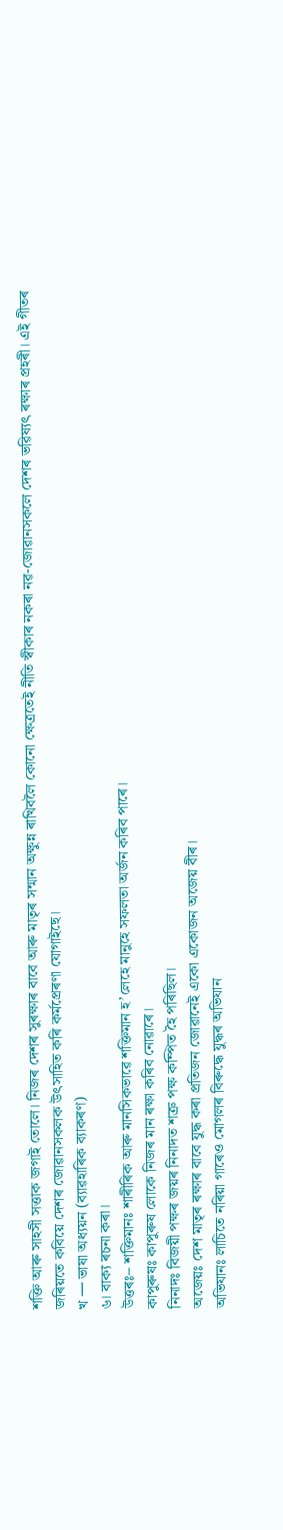শক্তি আৰু সাহসী সত্তাক জগাই তোলে। নিজৰ দেশৰ সুৰক্ষাৰ বাবে আৰু মাতৃৰ সন্মান অক্ষুন্ন ৰাখিবলৈ কোনো ক্ষেত্ৰতেই নীতি স্বীকাৰ নকৰা নৱ-জোৱানসকলে দেশৰ ভৱিষ্যৎ ৰক্ষাৰ প্ৰহৰী। এই গীতৰ জৰিয়তে কবিয়ে দেশৰ জোৱানসকলক উৎসাহিত কৰি কৰ্মপ্ৰেৰণা যোগাইছে।
খ 一 ভাষা অধ্যয়ন (ব্যাৱহাৰিক ব্যাকৰণ)
৬। বাক্য ৰচনা কৰা।
উত্তৰঃ– শক্তিমানঃ শাৰীৰিক আৰু মানসিকভাৱে শক্তিমান হ’লেহে মানুহে সফলতা অৰ্জন কৰিব পাৰে।
কাপুৰুষঃ কাপুৰুষ লোকে নিজৰ মান ৰক্ষা কৰিব নোৱাৰে।
নিনাদঃ বিজয়ী পক্ষৰ জয়ৰ নিনাদত শত্ৰু পক্ষ কম্পিত হৈ পৰিছিল।
অজেয়ঃ দেশ মাতৃৰ ৰক্ষাৰ বাবে যুদ্ধ কৰা প্ৰতিজন জোৱানেই একো একোজন অজেয় বীৰ।
অভিযানঃ লাচিতে নৰিয়া গাৰেও মোগলৰ বিৰুদ্ধে যুদ্ধৰ অভিযান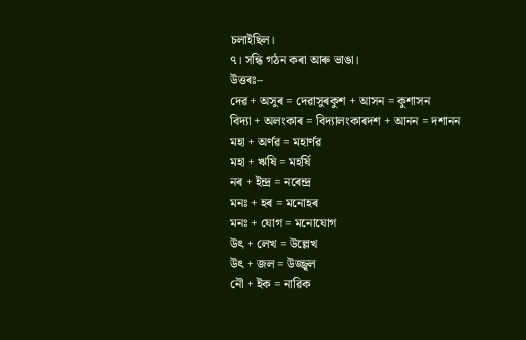চলাইছিল।
৭। সন্ধি গঠন কৰা আৰু ভাঙা।
উত্তৰঃ–
দেৱ + অসুৰ = দেৱাসুৰকুশ + আসন = কুশাসন
বিদ্যা + অলংকাৰ = বিদ্যালংকাৰদশ + আনন = দশানন
মহা + অৰ্ণৱ = মহাৰ্ণৱ
মহা + ঋষি = মহৰ্ষি
নৰ + ইন্দ্ৰ = নৰেন্দ্ৰ
মনঃ + হৰ = মনোহৰ
মনঃ + যোগ = মনোযোগ
উৎ + লেখ = উল্লেখ
উৎ + জল = উজ্জ্বল
নৌ + ইক = নাৱিক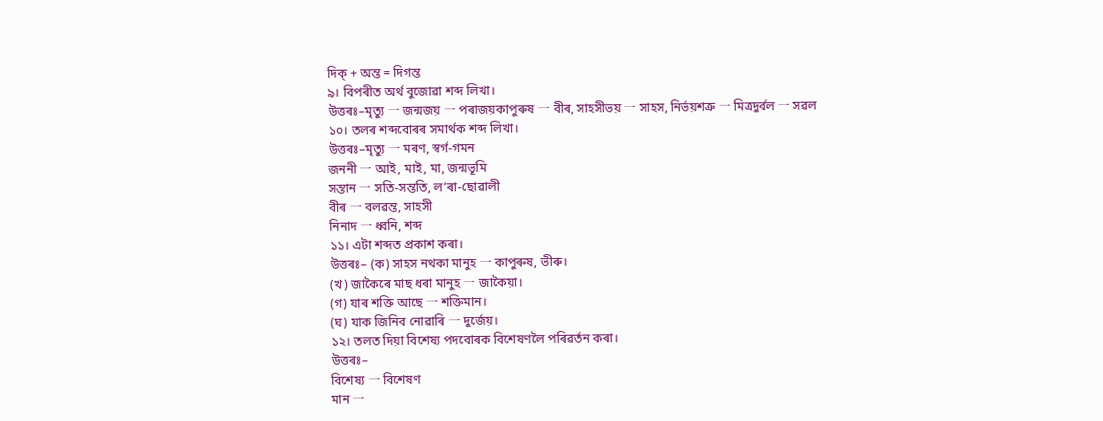দিক্ + অন্ত = দিগন্ত
৯। বিপৰীত অৰ্থ বুজোৱা শব্দ লিখা।
উত্তৰঃ–মৃত্যু 一 জন্মজয় 一 পৰাজয়কাপুৰুষ 一 বীৰ, সাহসীভয় 一 সাহস, নিৰ্ভয়শত্ৰু 一 মিত্ৰদুৰ্বল 一 সৱল
১০। তলৰ শব্দবোৰৰ সমাৰ্থক শব্দ লিখা।
উত্তৰঃ–মৃত্যু 一 মৰণ, স্বৰ্গ-গমন
জননী 一 আই, মাই, মা, জন্মভূমি
সন্তান 一 সতি-সন্ততি, ল’ৰা-ছোৱালী
বীৰ 一 বলৱন্ত, সাহসী
নিনাদ 一 ধ্বনি, শব্দ
১১। এটা শব্দত প্ৰকাশ কৰা।
উত্তৰঃ– (ক) সাহস নথকা মানুহ 一 কাপুৰুষ, ভীৰু।
(খ) জাকৈৰে মাছ ধৰা মানুহ 一 জাকৈয়া।
(গ) যাৰ শক্তি আছে 一 শক্তিমান।
(ঘ) যাক জিনিব নোৱাৰি 一 দুৰ্জেয়।
১২। তলত দিয়া বিশেষ্য পদবোৰক বিশেষণলৈ পৰিৱৰ্তন কৰা।
উত্তৰঃ–
বিশেষ্য 一 বিশেষণ
মান 一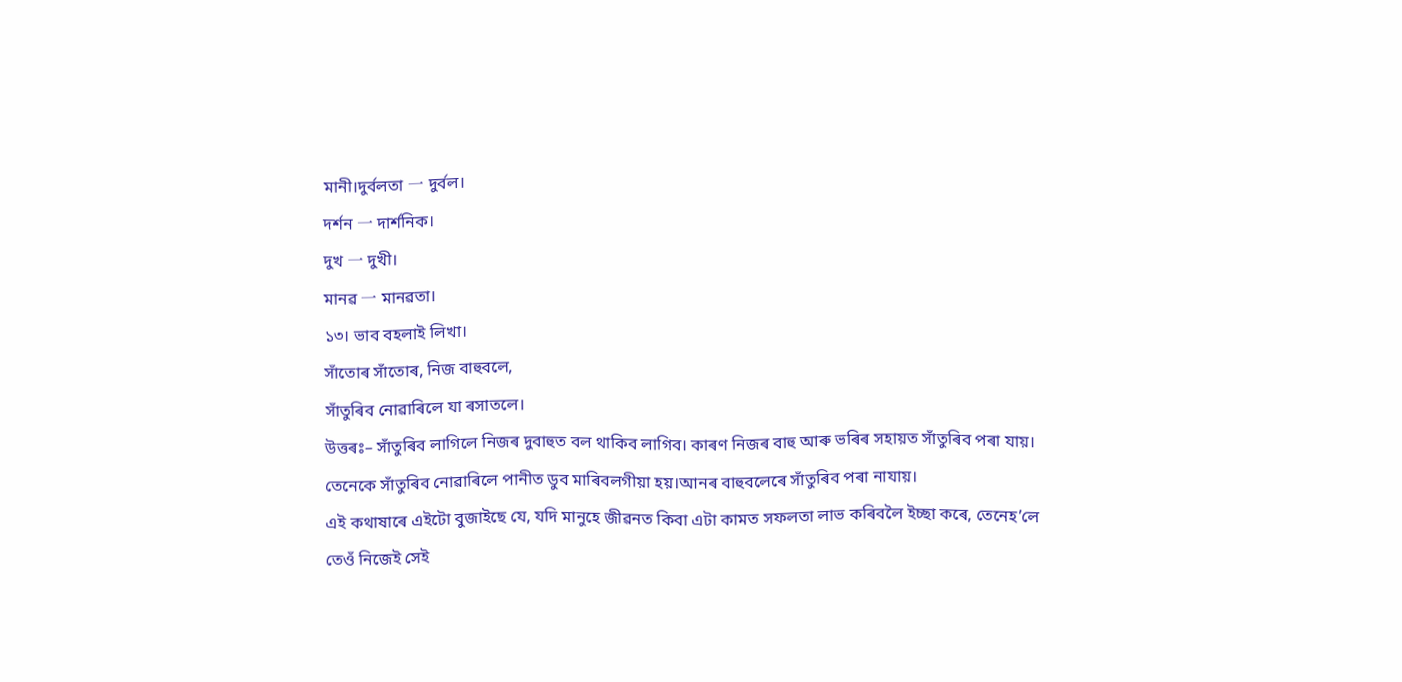মানী।দুৰ্বলতা 一 দুৰ্বল।
দৰ্শন 一 দাৰ্শনিক।
দুখ 一 দুখী।
মানৱ 一 মানৱতা।
১৩। ভাব বহলাই লিখা।
সাঁতোৰ সাঁতোৰ, নিজ বাহুবলে,
সাঁতুৰিব নোৱাৰিলে যা ৰসাতলে।
উত্তৰঃ– সাঁতুৰিব লাগিলে নিজৰ দুবাহুত বল থাকিব লাগিব। কাৰণ নিজৰ বাহু আৰু ভৰিৰ সহায়ত সাঁতুৰিব পৰা যায়। তেনেকে সাঁতুৰিব নোৱাৰিলে পানীত ডুব মাৰিবলগীয়া হয়।আনৰ বাহুবলেৰে সাঁতুৰিব পৰা নাযায়।
এই কথাষাৰে এইটো বুজাইছে যে, যদি মানুহে জীৱনত কিবা এটা কামত সফলতা লাভ কৰিবলৈ ইচ্ছা কৰে, তেনেহ’লে তেওঁ নিজেই সেই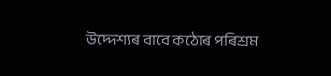উদ্দেশ্যৰ বাবে কঠোৰ পৰিশ্ৰম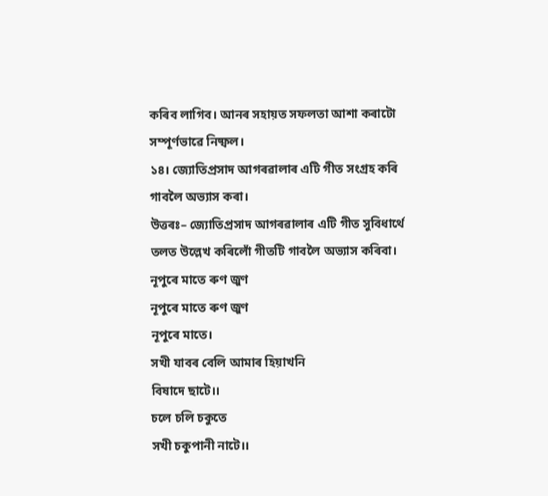কৰিব লাগিব। আনৰ সহায়ত সফলতা আশা কৰাটো সম্পূৰ্ণভাৱে নিষ্ফল।
১৪। জ্যোতিপ্ৰসাদ আগৰৱালাৰ এটি গীত সংগ্ৰহ কৰি গাবলৈ অভ্যাস কৰা।
উত্তৰঃ– জ্যোতিপ্ৰসাদ আগৰৱালাৰ এটি গীত সুবিধাৰ্থে তলত উল্লেখ কৰিলোঁ গীতটি গাবলৈ অভ্যাস কৰিবা।
নূপুৰে মাতে ৰুণ জুণ
নূপুৰে মাতে ৰুণ জুণ
নূপুৰে মাতে।
সখী যাবৰ বেলি আমাৰ হিয়াখনি
বিষাদে ছাটে।।
চলে চলি চকুতে
সখী চকুপানী নাটে।।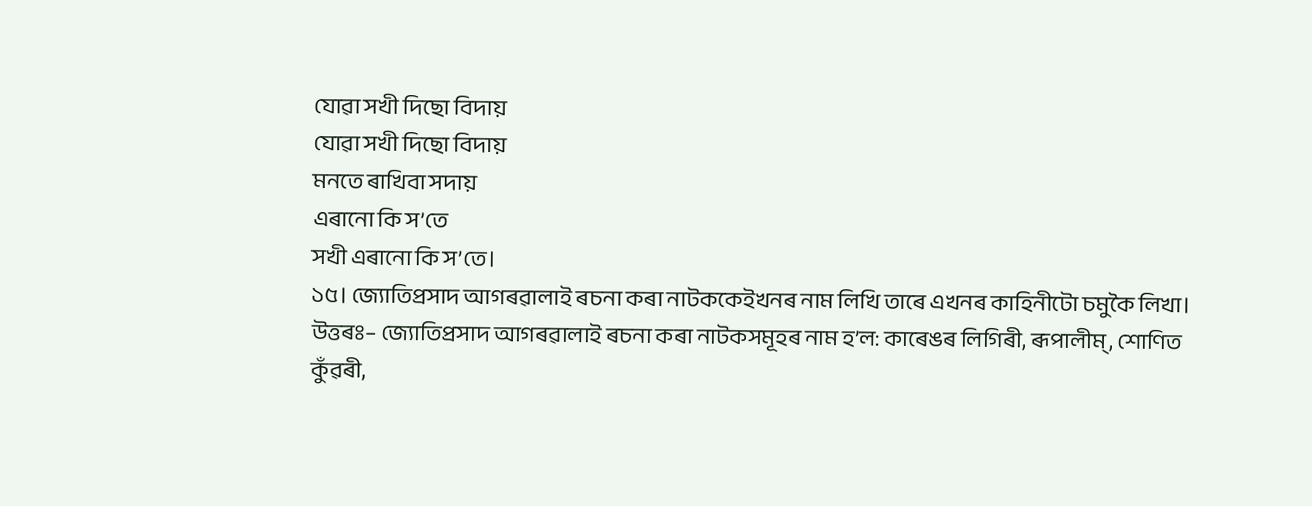যোৱা সখী দিছো বিদায়
যোৱা সখী দিছো বিদায়
মনতে ৰাখিবা সদায়
এৰানো কি স’তে
সখী এৰানো কি স’তে।
১৫। জ্যোতিপ্ৰসাদ আগৰৱালাই ৰচনা কৰা নাটককেইখনৰ নাম লিখি তাৰে এখনৰ কাহিনীটো চমুকৈ লিখা।
উত্তৰঃ– জ্যোতিপ্ৰসাদ আগৰৱালাই ৰচনা কৰা নাটকসমূহৰ নাম হ’ল: কাৰেঙৰ লিগিৰী, ৰূপালীম্, শোণিত কুঁৱৰী,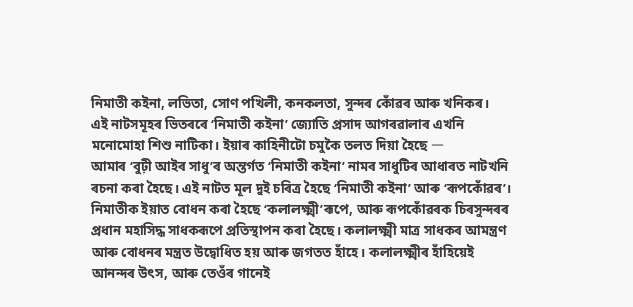নিমাতী কইনা, লভিতা, সোণ পখিলী, কনকলতা, সুন্দৰ কোঁৱৰ আৰু খনিকৰ।
এই নাটসমূহৰ ভিতৰৰে ‘নিমাতী কইনা’ জ্যোতি প্ৰসাদ আগৰৱালাৰ এখনি মনোমোহা শিশু নাটিকা। ইয়াৰ কাহিনীটো চমুকৈ তলত দিয়া হৈছে 一
আমাৰ ‘বুঢ়ী আইৰ সাধু’ৰ অন্তৰ্গত ‘নিমাতী কইনা’ নামৰ সাধুটিৰ আধাৰত নাটখনি ৰচনা কৰা হৈছে। এই নাটত মূল দুই চৰিত্ৰ হৈছে ‘নিমাতী কইনা’ আৰু ‘ৰূপকোঁৱৰ’। নিমাতীক ইয়াত বোধন কৰা হৈছে ‘কলালক্ষ্মী’ৰূপে, আৰু ৰূপকোঁৱৰক চিৰসুন্দৰৰ প্ৰধান মহাসিদ্ধ সাধকৰূপে প্ৰতিস্থাপন কৰা হৈছে। কলালক্ষ্মী মাত্ৰ সাধকৰ আমন্ত্ৰণ আৰু বোধনৰ মন্ত্ৰত উদ্বোধিত হয় আৰু জগতত হাঁহে। কলালক্ষ্মীৰ হাঁহিয়েই আনন্দৰ উৎস, আৰু তেওঁৰ গানেই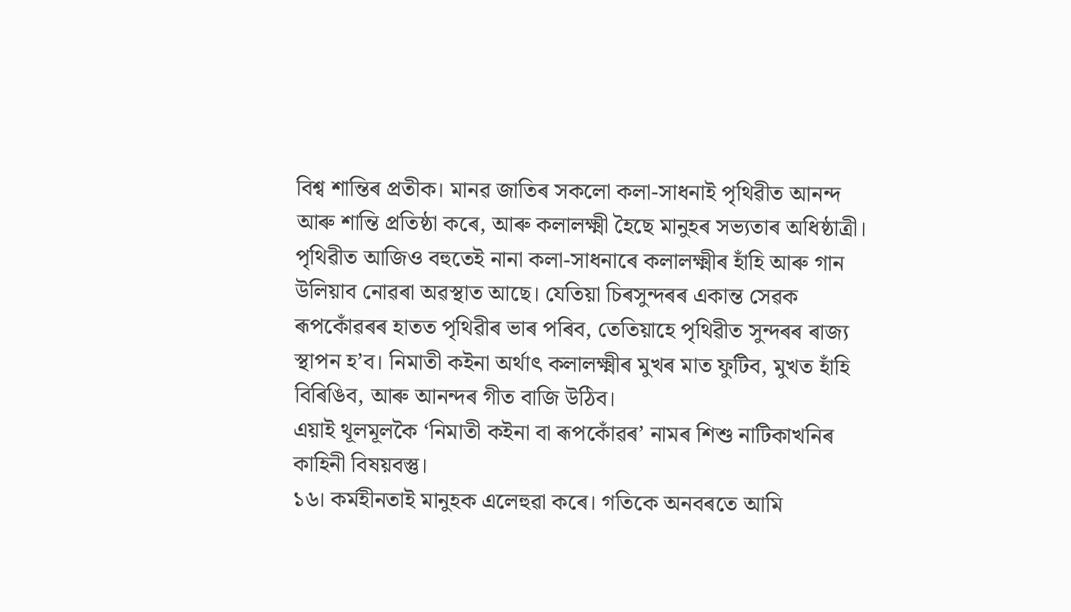বিশ্ব শান্তিৰ প্ৰতীক। মানৱ জাতিৰ সকলো কলা-সাধনাই পৃথিৱীত আনন্দ আৰু শান্তি প্ৰতিষ্ঠা কৰে, আৰু কলালক্ষ্মী হৈছে মানুহৰ সভ্যতাৰ অধিষ্ঠাত্ৰী।
পৃথিৱীত আজিও বহুতেই নানা কলা-সাধনাৰে কলালক্ষ্মীৰ হাঁহি আৰু গান উলিয়াব নোৱৰা অৱস্থাত আছে। যেতিয়া চিৰসুন্দৰৰ একান্ত সেৱক ৰূপকোঁৱৰৰ হাতত পৃথিৱীৰ ভাৰ পৰিব, তেতিয়াহে পৃথিৱীত সুন্দৰৰ ৰাজ্য স্থাপন হ’ব। নিমাতী কইনা অৰ্থাৎ কলালক্ষ্মীৰ মুখৰ মাত ফুটিব, মুখত হাঁহি বিৰিঙিব, আৰু আনন্দৰ গীত বাজি উঠিব।
এয়াই থূলমূলকৈ ‘নিমাতী কইনা বা ৰূপকোঁৱৰ’ নামৰ শিশু নাটিকাখনিৰ কাহিনী বিষয়বস্তু।
১৬। কৰ্মহীনতাই মানুহক এলেহুৱা কৰে। গতিকে অনবৰতে আমি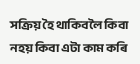সক্ৰিয় হৈ থাকিবলৈ কিবা নহয় কিবা এটা কাম কৰি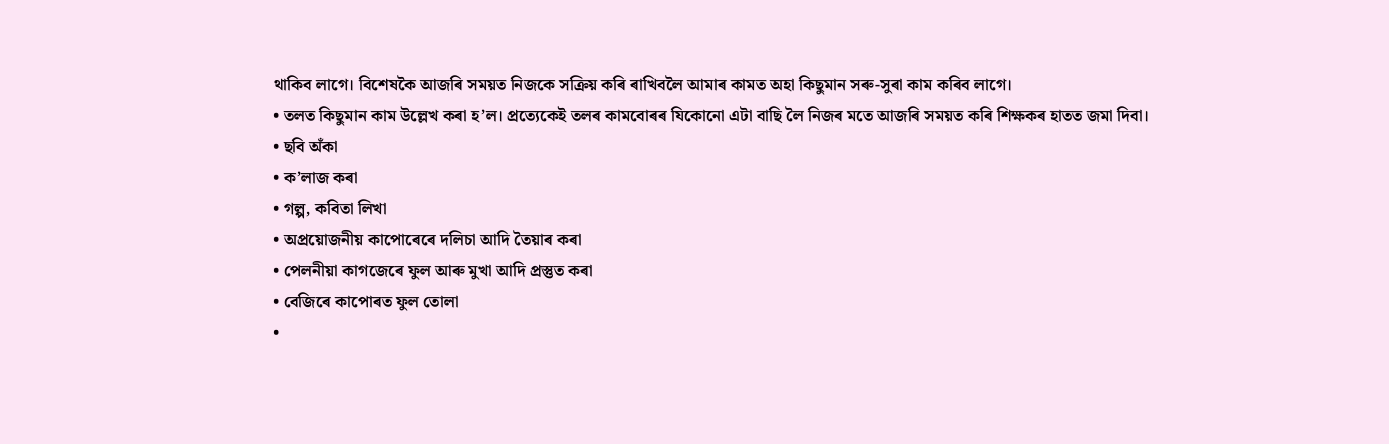থাকিব লাগে। বিশেষকৈ আজৰি সময়ত নিজকে সক্ৰিয় কৰি ৰাখিবলৈ আমাৰ কামত অহা কিছুমান সৰু-সুৰা কাম কৰিব লাগে।
• তলত কিছুমান কাম উল্লেখ কৰা হ’ল। প্ৰত্যেকেই তলৰ কামবোৰৰ যিকোনো এটা বাছি লৈ নিজৰ মতে আজৰি সময়ত কৰি শিক্ষকৰ হাতত জমা দিবা।
• ছবি অঁকা
• ক’লাজ কৰা
• গল্প, কবিতা লিখা
• অপ্ৰয়োজনীয় কাপোৰেৰে দলিচা আদি তৈয়াৰ কৰা
• পেলনীয়া কাগজেৰে ফুল আৰু মুখা আদি প্ৰস্তুত কৰা
• বেজিৰে কাপোৰত ফুল তোলা
•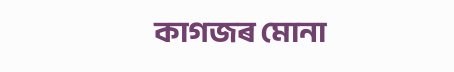কাগজৰ মোনা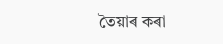তৈয়াৰ কৰা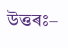উত্তৰঃ–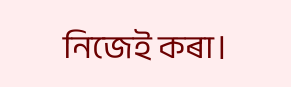নিজেই কৰা।